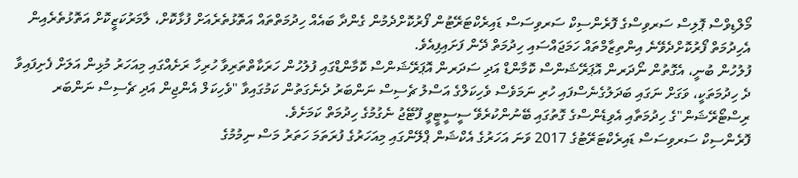މޯލްޑިވްސް ޕޮލިސް ސަރވިސްގެ ފޮރެންސިކް ސަރވިސަސް ޑައިރެކްޓަރޭޓުން ފޯރުކޮށްދެމުން ގެންދާ ބައެއް ހިދުމަތްތައް އަތޮޅުތެރެއަށް ފުޅާކޮށް، ލާމަރުކަޒީކޮށް އަތޮޅުތެރެއިން އެހިދުމަތް ފޯރުކޮށްދެވޭނެ އިންތިޒާމްތައް ހަމަޖައްސައި ހިދުމަތް ދޭން ފަށައިފިއެވެ.
ފުލުހުން ބުނީ، އެގޮތުން ނޯދަރން އޮޕަރޭޝަންސް ކޮމާންޑް އަދި ސަދަރން އޮޕަރޭޝަންސް ކޮމާންޑްގައި ފުލުހުން ހަރަކާތްތަރިވާ ހުރިހާ ރަށެއްގައި މިއަހަރު މުޅިން އަލަށް ފެށިފައިވާ ދެ ހިދުމަތަކީ، ވަގަށް ނަގައި ބަދަލުގެނެސްފައި ހުރި ނަމަވެސް ވެހިކަލްގެ އަސްލު ޗެސިސް ނަންބަރު ދެނެގަތުން ކަމުގައިވާ "ވެހިކަލް އެންޖިން އަދި ޗެސިސް ނަންބަރ ރިސްޓޯރޭޝަން"ގެ ހިދުމަތާއި އެވިޑެންސްގެ ގޮތުގައި ބޭނުންކުރެވޭ ސީސީޓީވީ ފޫޓޭޖު ނެގުމުގެ ހިދުމަތް ކަމަށެވެ.
ފޮރެންސިކް ސަރވިސަސް ޑައިރެކްޓަރޭޓުގެ 2017 ވަނަ އަހަރުގެ އެކްޝަން ޕްލޭންގައި މިއަހަރުގެ ފުރަތަމަ ހަތަރު މަސް ނިމުމުގެ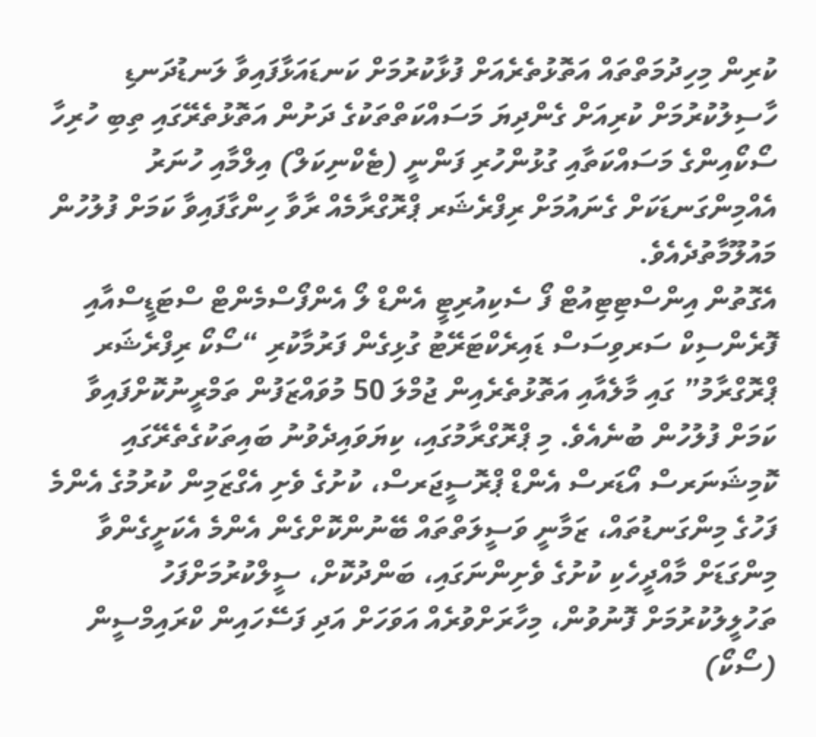ކުރިން މިހިދުމަތްތައް އަތޮޅުތެރެއަށް ފުޅާކުރުމަށް ކަނޑައަޅާފައިވާ ލަނޑުދަނޑި ހާސިލުކުރުމަށް ކުރިއަށް ގެންދިޔަ މަސައްކަތްތަކުގެ ދަށުން އަތޮޅުތެރޭގައި ތިބި ހުރިހާ ސޯކޯއިންގެ މަސައްކަތާއި ގުޅުންހުރި ފަންނީ (ޓެކްނިކަލް) އިލްމާއި ހުނަރު އެއްމިންގަނޑަކަށް ގެނައުމަށް ރިފްރެޝަރ ޕްރޮގްރާމެއް ރާވާ ހިންގާފައިވާ ކަމަށް ފުލުހުން މައުލޫމާތުދެއެވެ.
އެގޮތުން އިންސްޓިޓިއުޓް ފޯ ސެކިއުރިޓީ އެންޑް ލޯ އެންފޯސްމެންޓް ސްޓަޑީސްއާއި ފޮރެންސިކް ސަރވިސަސް ޑައިރެކްޓަރޭޓު ގުޅިގެން ފަރުމާކުރި “ސޯކޯ ރިފްރެޝަރ ޕްރޮގްރާމު” ގައި މާލެއާއި އަތޮޅުތެރެއިން ޖުމްލަ 50 މުވައްޒަފުން ތަމްރީނުކޮށްފައިވާ ކަމަށް ފުލުހުން ބުނެއެވެ. މި ޕްރޮގްރާމުގައި، ކިޔަވައިދެވުނު ބައިތަކުގެތެރޭގައި ކޮމިޝަނަރސް އޯޑަރސް އެންޑް ޕްރޮސީޖަރސް، ކުށުގެ ވެށި އެގްޒަމިން ކުރުމުގެ އެންމެ ފަހުގެ މިންގަނޑުތައް، ޒަމާނީ ވަސީލަތްތައް ބޭނުންކޮށްގެން އެންމެ އެކަށީގެންވާ މިންގަޑަށް މާއްދީހެކި ކުށުގެ ވެށިންނަގައި، ބަންދުކޮށް، ސީލްކުރުމަށްފަހު ތަހުލީލުކުރުމަށް ފޮނުވުން، މިހާރަށްވުރެއް އަވަހަށް އަދި ފަސޭހައިން ކްރައިމްސީން (ސޯކޯ)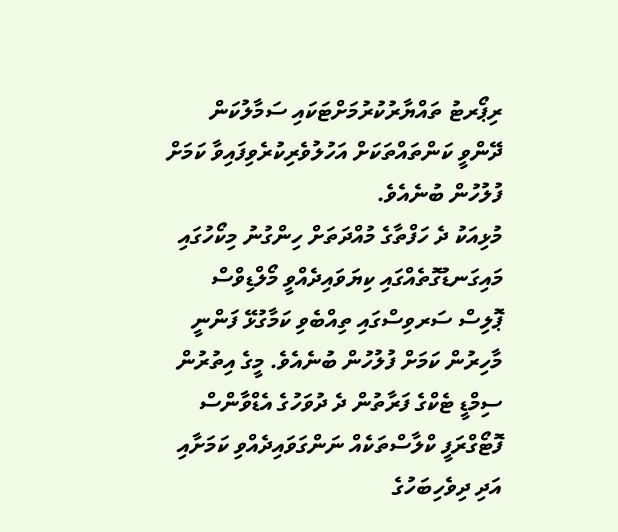ރިޕޯރޓު ތައްޔާރުކުރުމަށްޓަކައި ސަމާލުކަން ދޭންވީ ކަންތައްތަކަށް އަހުލުވެރިކުރެވިފައިވާ ކަމަށް ފުލުހުން ބުނެއެވެ.
މުޅިއަކު ދެ ހަފްތާގެ މުއްދަތަށް ހިންގުނު މިކޯހުގައި މައިގަނޑުގޮތެއްގައި ކިޔަވައިދެއްވީ މޯލްޑިވްސް ޕޮލިސް ސަރވިސްގައި ތިއްބެވި ކަމާގުޅޭ ފަންނީ މާހިރުން ކަމަށް ފުލުހުން ބުނެއެވެ. މީގެ އިތުރުން ސިމްޑީ ޓެކްގެ ފަރާތުން ދެ ދުވަހުގެ އެޑްވާންސް ފޮޓޯގްރަފީ ކްލާސްތަކެއް ނަންގަވައިދެއްވި ކަމަށާއި އަދި ދިވެހިބަހުގެ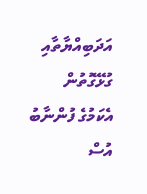އަދަބިއްޔާތާއި ގުޅޭގޮތުން އެކަމުގެ ފުންނާބު އުސް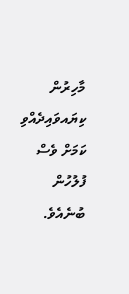މާހިރުން ކިޔައވައިދެއްވި ކަމަށް ވެސް ފުލުހުން ބުނެއެވެ.